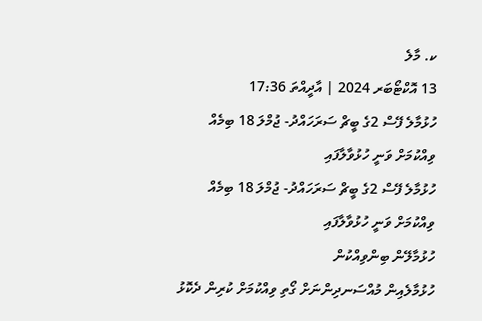ކ. މާލެ
13 އޮކްޓޯބަރ 2024 | އާދީއްތަ 17:36
ހުޅުމާލެ ފޭސް 2ގެ ބީޗް ސަރަހައްދު- ޖުމްލަ 18 ބިމެއް ވިއްކުމަށް ވަނީ ހުޅުވާލާފައި
ހުޅުމާލެ ފޭސް 2ގެ ބީޗް ސަރަހައްދު- ޖުމްލަ 18 ބިމެއް ވިއްކުމަށް ވަނީ ހުޅުވާލާފައި
ހުޅުމާލޭން ބިންވިއްކުން
ހުޅުމާލެއިން މުއްސަނދިންނަށް ގޯތި ވިއްކުމަށް ކުރިން ދެކޮޅު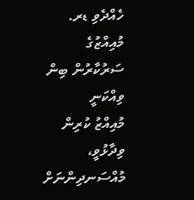ހެއްދެވި ޑރ. މުއިއްޒުގެ ސަރުކާރުން ބިން ވިއްކަނީ
މުއިއްޒު ކުރިން ވިދާޅުވީ، މުއްސަނދިންނަށް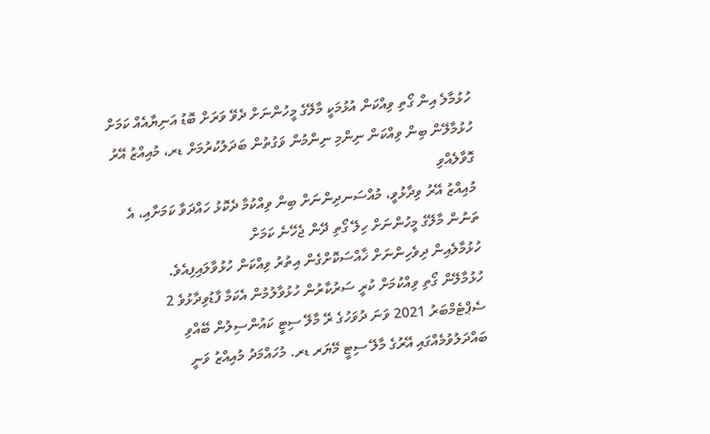ހުޅުމާލެ އިން ގޯތި ވިއްކަން އުޅުމަކީ މާލޭގެ މީހުންނަށް ދެވޭ ވަރަށް ބޮޑު އަނިޔާއެއް ކަމަށް
ހުޅުމާލޭން ބިން ވިއްކަން ނިންމި ނިންމުން ވަގުތުން ބަދަލުކުރުމަށް ޑރ، މުއިއްޒު އޭރު ގޮވާލެއްވި
މުއިއްޒު އޭރު ވިދާޅުވީ، މުއްސަނދިންނަށް ބިން ވިއްކުމާ ދެކޮޅު ހައްދަވާ ކަމަށާއި، އެ ތަނުން މާލޭގެ މީހުންނަށް ހިލޭ ގޯތި ދޭން ޖެހޭނެ ކަމަށް
ހުޅުމާލެއިން ދިވެހިންނަށް ޚާއްސަކޮށްގެން އިތުރު ވިއްކަން ހުޅުވާލައިފިއެވެ.
ހުޅުމާލޭން ގޯތި ވިއްކުމަށް ކުރީ ސަރުކާރުން ހުޅުވާލުމުން އެކަމާ ފާޑުވިދާޅުވެ 2 ސެޕްޓެމްބަރު 2021 ވަނަ ދުވަހުގެ ރޭ މާލޭ ސިޓީ ކައުންސިލުން ބޭއްވި ބައްދަލުވުމެއްގައި އޭރުގެ މާލޭ ސިޓީ މޭޔަރ ޑރ. މުހައްމަދު މުއިއްޒު ވަނީ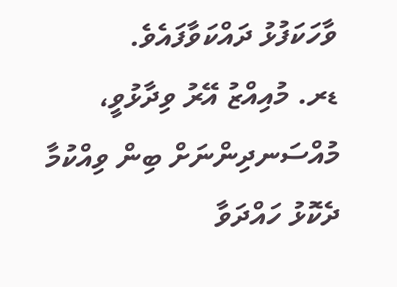ވާހަކަފުޅު ދައްކަވާފައެވެ.
ޑރ. މުއިއްޒު އޭރު ވިދާޅުވީ، މުއްސަނދިންނަށް ބިން ވިއްކުމާ ދެކޮޅު ހައްދަވާ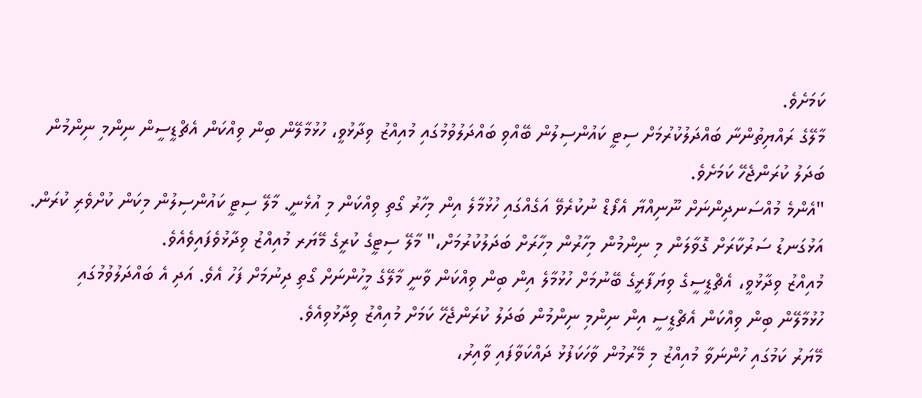ކަމަށެވެ.
މާލޭގެ ރައްޔިތުންނާ ބައްދަލުކުރުމަށް ސިޓީ ކައުންސިލުން ބޭއްވި ބައްދަލުވުމުގައި މުއިއްޒު ވިދާޅުވީ، ހުޅުމާލޭން ބިން ވިއްކަން އެޗްޑީސީން ނިންމި ނިންމުން ބަދަލު ކުރަންޖެހޭ ކަމަށެވެ.
"އެންމެ މުއްސަނދިންނަށް ނޫނިއްޔާ އެފޯޑް ނުކުރެވޭ އަގެއްގައި ހުޅުމާލެ އިން މިހާރު ގޯތި ވިއްކަން މި އުޅެނީ. މާލޭ ސިޓީ ކައުންސިލުން މިކަން ކުށްވެރި ކުރަން. އަޅުގަނޑު ސަރުކާރަށް ގޮވާލަން މި ނިންމުން މިހާރުން މިހާރަށް ބަދަލުކުރުމަށް،" މާލޭ ސިޓީގެ ކުރީގެ މޭޔަރ މުއިއްޒު ވިދާޅުވެފައިވެއެވެ.
މުއިއްޒު ވިދާޅުވީ، އެޗްޑީސީގެ ވިޔަފާރީގެ ބޭނުމަށް ހުޅުމާލެ އިން ބިން ވިއްކަން ވާނީ މާލޭގެ މީހުންނަށް ގޯތި ދިނުމަށް ފަހު އެވެ. އަދި އެ ބައްދަލުވުމުގައި ހުޅުމާލޭން ބިން ވިއްކަން އެޗްޑީސީ އިން ނިންމި ނިންމުން ބަދަލު ކުރަންޖެހޭ ކަމަށް މުއިއްޒު ވިދާޅުވިއެވެ.
މޭޔަރު ކަމުގައި ހުންނަވާ މުއިއްޒު މި މޭރުމުން ވާހަކަފުޅު ދައްކަވާފައި ވާއިރު،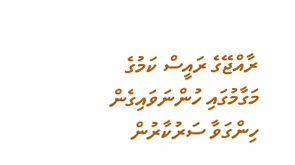ރާއްޖޭގެ ރައީސް ކަމުގެ މަގާމުގައި ހުންނަވައިގެން ހިންގަވާ ސަރުކާރުން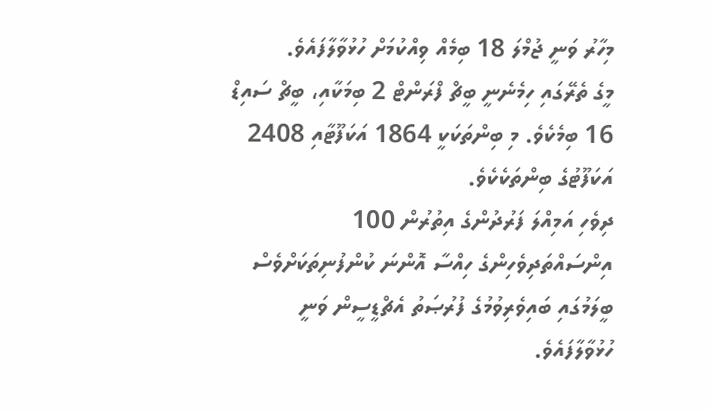މިހާރު ވަނީ ޖުމްލަ 18 ބިމެއް ވިއްކުމަށް ހުޅުވާލާފައެވެ.
މީގެ ތެރޭގައި ހިމެނެނީ ބީޗް ފްރަންޓް 2 ބިމަކާއި، ބީޗް ސައިޑް 16 ބިމެކެވެ. މި ބިންތަކަކީ 1864 އަކަފޫޓާއި 2408 އަކަފޫޓުގެ ބިންތަކެކެވެ.
ދިވެހި އަމިއްލަ ފަރުދުންގެ އިތުރުން 100 އިންސައްތަދިވެހިންގެ ހިއްސާ އޮންނަ ކުންފުނިތަކަށްވެސް ބީލަމުގައި ބައިވެރިވުމުގެ ފުރުޞަތު އެޗްޑީސީން ވަނީ ހުޅުވާލާފައެވެ.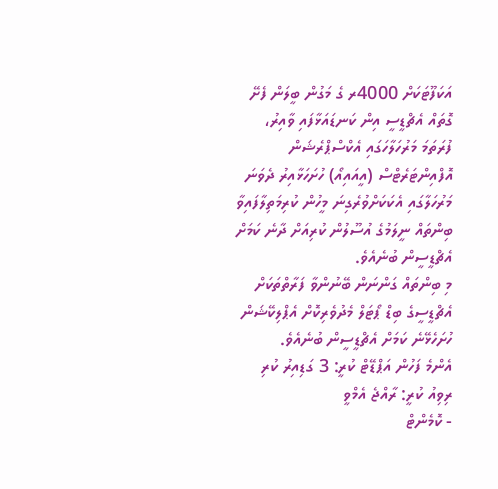އަކަފޫޓަކަށް 4000ރ ގެ މަގުން ބީލަން ފެށޭ ގޮތައް އެޗްޑީސީ އިން ކަނޑައަޅާފައި ވާއިރު، ފުރަތަމަ މަރުހަލާހަގައި އެކްސްޕްރެޝަން އޮފްއިންޓަރެޓްސް (އީއައިއޯ) ހުށަހަޅާއިރު ދެވަނަ މަރުހަލާގައި އެކަކަށްވުރެގިނަ މީހުން ކުރިމަތިލާފައިވާ ބިންތައް ނީލަމުގެ އުސޫލުން ކުރިއަށް ދާނެ ކަމަށް އެޗްޑީސީން ބުނެއެވެ.
މި ބިންތައް ގަންނަން ބޭނުންވާ ފަރާތްތަކަށް އެޗްޑީސީގެ ބިޑް ޕޯޓަލް މެދުވެރިކޮށް އެޕްލިކޭޝަން ހުށަހެޅޭނެ ކަމަށް އެޗްޑީސީން ބުނެއެވެ.
އެންމެ ފަހުން އަޕްޑޭޓް ކުރީ: 3 ގަޑިއިރު ކުރި
ރިވިއު ކުރީ: ރާއްޖެ އެމްވީ
- ކޮމެންޓް